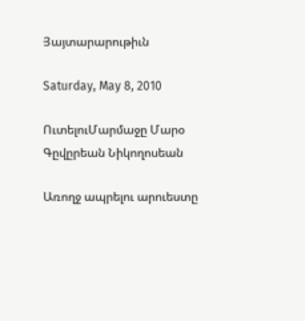Յայտարարութիւն

Saturday, May 8, 2010

ՈւտելուՄարմաջը Մարօ Գըվըրեան Նիկողոսեան

Առողջ ապրելու արուեստը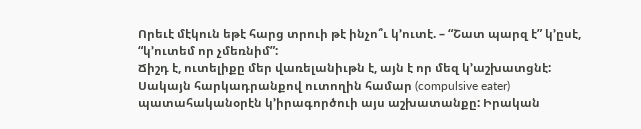Որեւէ մէկուն եթէ հարց տրուի թէ ինչո՞ւ կ’ուտէ. – “Շատ պարզ է” կ’ըսէ, “կ’ուտեմ որ չմեռնիմ”:
Ճիշդ է, ուտելիքը մեր վառելանիւթն է, այն է որ մեզ կ’աշխատցնէ: Սակայն հարկադրանքով ուտողին համար (compulsive eater) պատահականօրէն կ’իրագործուի այս աշխատանքը: Իրական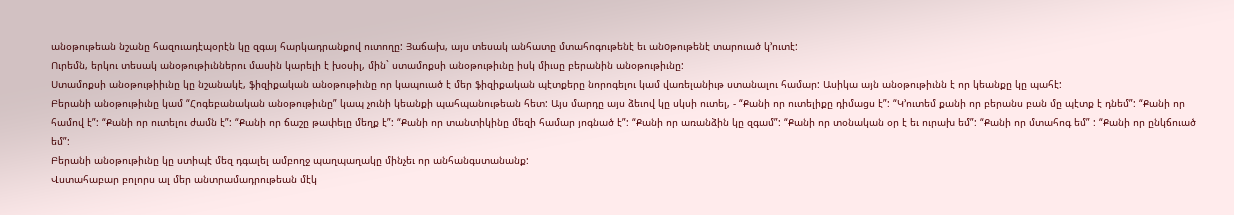անօթութեան նշանը հազուադէպօրէն կը զգայ հարկադրանքով ուտողը: Յաճախ, այս տեսակ անհատը մտահոգութենէ եւ անoթութենէ տարուած կ’ուտէ:
Ուրեմն, երկու տեսակ անօթութիւններու մասին կարելի է խօսիլ, մին` ստամոքսի անօթութիւնը իսկ միւսը բերանին անօթութիւնը:
Ստամոքսի անօթութիիւնը կը նշանակէ, ֆիզիքական անօթութիւնը որ կապուած է մեր ֆիզիքական պէտքերը նորոգելու կամ վառելանիւթ ստանալու համար: Ասիկա այն անօթութիւնն է որ կեանքը կը պահէ:
Բերանի անօթութիւնը կամ “Հոգեբանական անօթութիւնը” կապ չունի կեանքի պահպանութեան հետ: Այս մարդը այս ձեւով կը սկսի ուտել, - “Քանի որ ուտելիքը դիմացս է”: “Կ’ուտեմ քանի որ բերանս բան մը պէտք է դնեմ”: “Քանի որ համով է”: “Քանի որ ուտելու ժամն է”: “Քանի որ ճաշը թափելը մեղք է”: “Քանի որ տանտիկինը մեզի համար յոգնած է”: “Քանի որ առանձին կը զգամ”: “Քանի որ տօնական օր է եւ ուրախ եմ”: “Քանի որ մտահոգ եմ” : “Քանի որ ընկճուած եմ”:
Բերանի անօթութիւնը կը ստիպէ մեզ դգալել ամբողջ պաղպաղակը մինչեւ որ անհանգստանանք:
Վստահաբար բոլորս ալ մեր անտրամադրութեան մէկ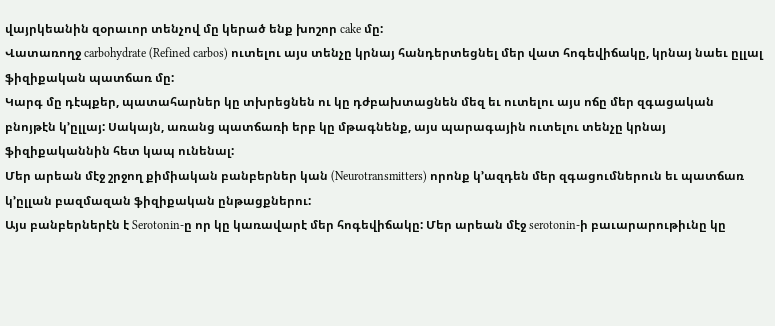վայրկեանին զօրաւոր տենչով մը կերած ենք խոշոր cake մը:
Վատառողջ carbohydrate (Refined carbos) ուտելու այս տենչը կրնայ հանդերտեցնել մեր վատ հոգեվիճակը, կրնայ նաեւ ըլլալ ֆիզիքական պատճառ մը:
Կարգ մը դէպքեր, պատահարներ կը տխրեցնեն ու կը դժբախտացնեն մեզ եւ ուտելու այս ոճը մեր զգացական բնոյթէն կ’ըլլայ: Սակայն, առանց պատճառի երբ կը մթագնենք, այս պարագային ուտելու տենչը կրնայ ֆիզիքականնին հետ կապ ունենալ:
Մեր արեան մէջ շրջող քիմիական բանբերներ կան (Neurotransmitters) որոնք կ’ազդեն մեր զգացումներուն եւ պատճառ կ’ըլլան բազմազան ֆիզիքական ընթացքներու:
Այս բանբերներէն է Serotonin-ը որ կը կառավարէ մեր հոգեվիճակը: Մեր արեան մէջ serotonin-ի բաւարարութիւնը կը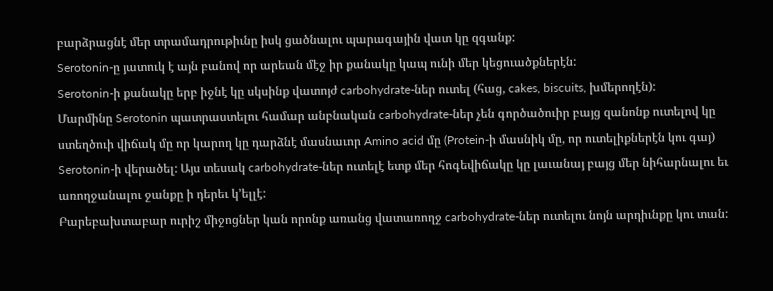բարձրացնէ մեր տրամադրութիւնը իսկ ցածնալու պարագային վատ կը զգանք:
Serotonin-ը յատուկ է այն բանով որ արեան մէջ իր քանակը կապ ունի մեր կեցուածքներէն:
Serotonin-ի քանակը երբ իջնէ կը սկսինք վատոյժ carbohydrate-ներ ուտել (հաց, cakes, biscuits, խմերողէն):
Մարմինը Serotonin պատրաստելու համար անբնական carbohydrate-ներ չեն գործածուիր բայց զանոնք ուտելով կը ստեղծուի վիճակ մը որ կարող կը դարձնէ մասնաւոր Amino acid մը (Protein-ի մասնիկ մը, որ ուտելիքներէն կու գայ) Serotonin-ի վերածել: Այս տեսակ carbohydrate-ներ ուտելէ ետք մեր հոգեվիճակը կը լաւանայ բայց մեր նիհարնալու եւ առողջանալու ջանքը ի դերեւ կ’ելլէ:
Բարեբախտաբար ուրիշ միջոցներ կան որոնք առանց վատառողջ carbohydrate-ներ ուտելու նոյն արդիւնքը կու տան: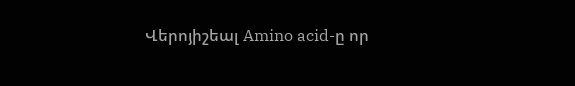Վերոյիշեալ Amino acid-ը որ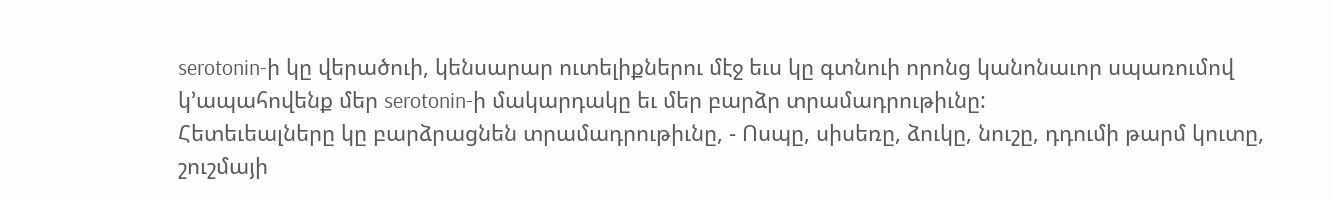serotonin-ի կը վերածուի, կենսարար ուտելիքներու մէջ եւս կը գտնուի որոնց կանոնաւոր սպառումով կ’ապահովենք մեր serotonin-ի մակարդակը եւ մեր բարձր տրամադրութիւնը:
Հետեւեալները կը բարձրացնեն տրամադրութիւնը, - Ոսպը, սիսեռը, ձուկը, նուշը, դդումի թարմ կուտը, շուշմայի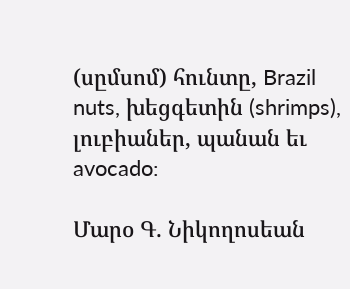(սըմսոմ) հունտը, Brazil nuts, խեցգետին (shrimps), լուբիաներ, պանան եւ avocado:

Մարօ Գ. Նիկողոսեան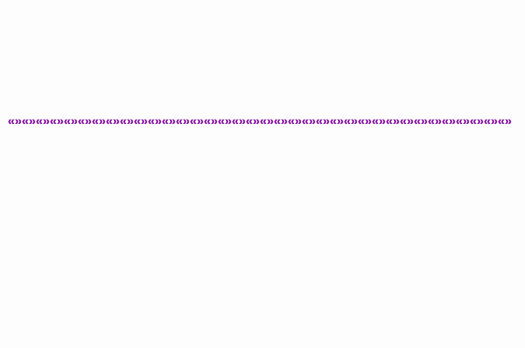«»«»«»«»«»«»«»«»«»«»«»«»«»«»«»«»«»«»«»«»«»«»«»«»«»«»«»«»«»«»«»«»«»«»«»«»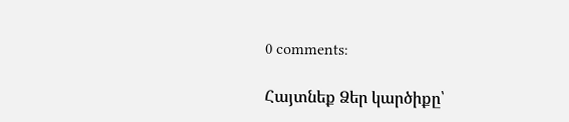0 comments:

Հայտնեք Ձեր կարծիքը՝